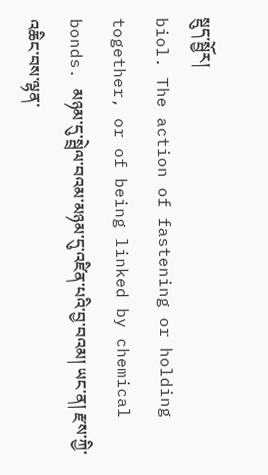སྡུད་སྦྱོར།
biol. The action of fastening or holding together, or of being linked by chemical bonds. མཉམ་དུ་སྦྲེལ་བའམ་མཉམ་དུ་འཛིན་པའི་བྱ་བའམ། ཡང་ན། རྫས་ཀྱི་འཆིང་བས་ལྷན་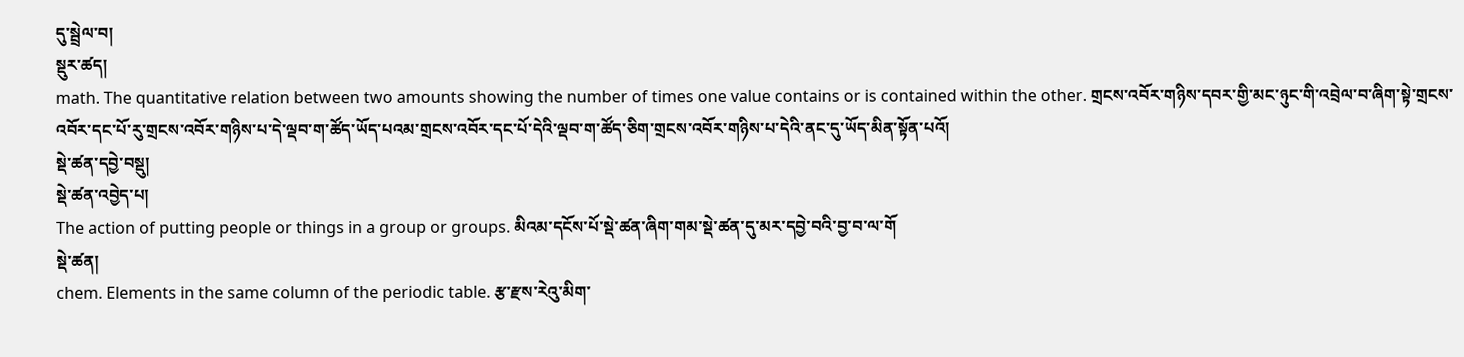དུ་སྦྲེལ་བ།
སྡུར་ཚད།
math. The quantitative relation between two amounts showing the number of times one value contains or is contained within the other. གྲངས་འབོར་གཉིས་དབར་གྱི་མང་ཉུང་གི་འབྲེལ་བ་ཞིག་སྟེ་གྲངས་འབོར་དང་པོ་རུ་གྲངས་འབོར་གཉིས་པ་དེ་ལྡབ་ག་ཚོད་ཡོད་པའམ་གྲངས་འབོར་དང་པོ་དེའི་ལྡབ་ག་ཚོད་ཅིག་གྲངས་འབོར་གཉིས་པ་དེའི་ནང་དུ་ཡོད་མིན་སྟོན་པའོ།
སྡེ་ཚན་དབྱེ་བསྡུ།
སྡེ་ཚན་འབྱེད་པ།
The action of putting people or things in a group or groups. མིའམ་དངོས་པོ་སྡེ་ཚན་ཞིག་གམ་སྡེ་ཚན་དུ་མར་དབྱེ་བའི་བྱ་བ་ལ་གོ
སྡེ་ཚན།
chem. Elements in the same column of the periodic table. རྩ་རྫས་རེའུ་མིག་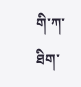གི་ཀ་ཐིག་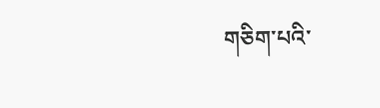གཅིག་པའི་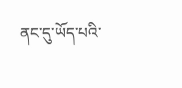ནང་དུ་ཡོད་པའི་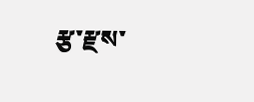རྩ་རྫས་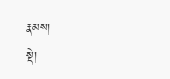རྣམས།
སྡེ།